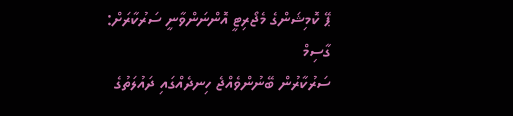ޕޭ ކޮމިޝަންގެ މެޖޯރިޓީ އޮންނަންވާނީ ސަރުކާރަށް: ގާސިމް
ސަރުކާރުން ބޭނުންވެއްޖެ ހިނދެއްގައި ދައުލަތުގެ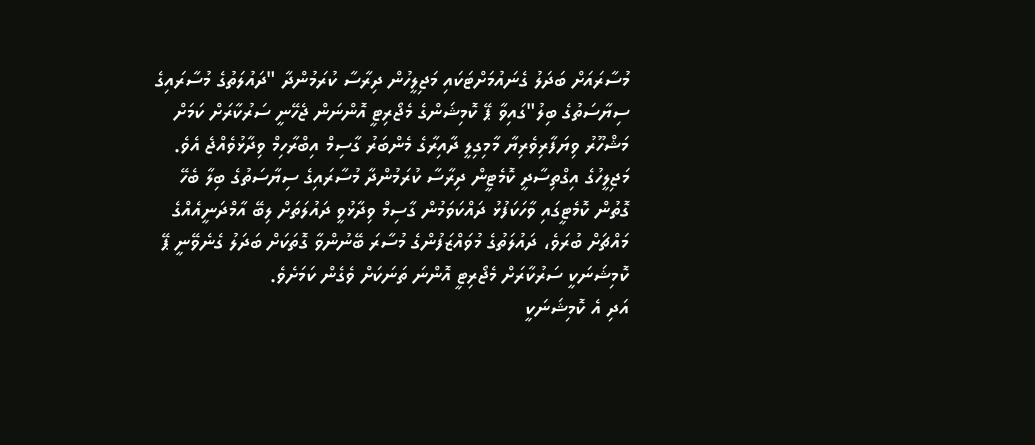މުސާރައަށް ބަދަލު ގެނައުމަށްޓަކައި މަޖިލީހުން ދިރާސާ ކުރަމުންދާ "ދައުލަތުގެ މުސާރައިގެ ސިޔާސަތުގެ ބިލު"ގައިވާ ޕޭ ކޮމިޝަންގެ މެޖޯރިޓީ އޮންނަން ޖެހޭނީ ސަރުކާރަށް ކަމަށް މަޝްހޫރު ވިޔަފާރިވެރިޔާ މާމިގިލީ ދާއިރާގެ މެންބަރު ގާސިމް އިބްރާހިމް ވިދާޅުވެއްޖެ އެވެ.
މަޖިލީހުގެ އިގްތިސާދީ ކޮމެޓީން ދިރާސާ ކުރަމުންދާ މުސާރައިގެ ސިޔާސަތުގެ ބިލާ ބެހޭ ގޮތުން ކޮމެޓީގައި ވާހަކަފުޅު ދައްކަވަމުން ގާސިމް ވިދާޅުވީ ދައުލަތަށް ލިބޭ އާމްދަނީއެއްގެ މައްޗަށް ބުރަވެ، ދައުލަތުގެ މުވައްޒަފުންގެ މުސާރަ ބޭނުންވާ ގޮތަކަށް ބަދަލު ގެނެވޭނީ ޕޭ ކޮމިޝަނަކީ ސަރުކާރަށް މެޖޯރިޓީ އޮންނަ ތަނަކަށް ވެގެން ކަމަށެވެ.
އަދި އެ ކޮމިޝަނަކީ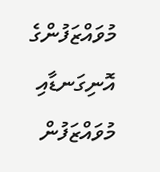މުވައްޒަފުންގެ އޮނިގަނޑާއި މުވައްޒަފުން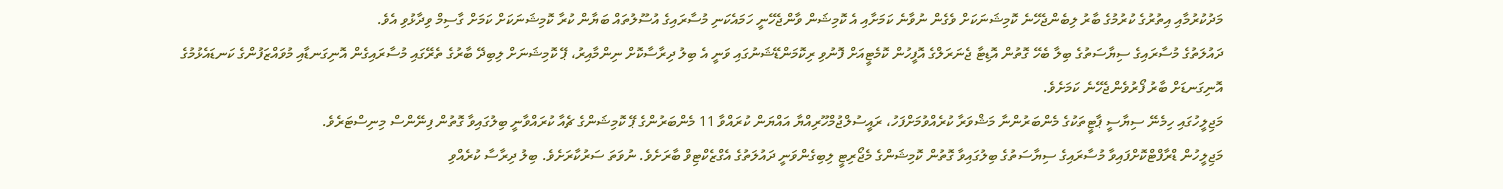މަދުކުރުމާއި އިތުރުގެ ކުރުމުގެ ބާރު ލިބެންޖެހޭނެ ކޮމިޝަނަކަށް ވެގެން ނުވާނެ ކަމަށާއި އެ ކޮމިޝަން ވާންޖެހޭނީ ހަމައެކަނި މުސާރައިގެ އުސޫލުތައް ބަޔާން ކުރާ ކޮމިޝަނަކަށް ކަމަށް ގާސިމް ވިދާޅުވި އެވެ.
ދައުލަތުގެ މުސާރައިގެ ސިޔާސަތުގެ ބިލާ ބެހޭ ގޮތުން އޮޑިޓާ ޖެނަރަލްގެ އޮފީހުން ކޮމެޓީއަށް ފޮނުވި ރިކޮމަންޑޭޝަނުގައި ވަނީ އެ ބިލު ދިރާސާކޮށް ނިންމާއިރު، ޕޭ ކޮމިޝަނަށް ލިބިދޭ ބާރުގެ ތެރޭގައި މުސާރައިގެން އޮނިގަނޑާއި މުވައްޒަފުންގެ ކަނޑައެޅުމުގެ އޮނިގަނޑަށް ބާރު ފޯރުވެންޖެހޭނެ ކަމަށެވެ.
މަޖިލީހުގައި ހިމެނޭ ސިޔާސީ ޕާޓީތަކުގެ މެންބަރުންނާ މަޝްވަރާ ކުރެއްވުމަށްފަހު، ރައީސުލްޖުމްހޫރިއްޔާ އައްޔަން ކުރައްވާ 11 މެންބަރުންގެ ޕޭ ކޮމިޝަންގެ ޗެއާ ކުރައްވާނީ ބިލުގައިވާ ގޮތުން ފިނޭންސް މިނިސްޓަރެވެ.
މަޖިލީހުން ޑްރާފްޓްކޮށްފައިވާ މުސާރައިގެ ސިޔާސަތުގެ ބިލުގައިވާ ގޮތުން ކޮމިޝަންގެ މެޖޯރިޓީ ލިބިގެންވަނީ ދައުލަތުގެ އެގްޒެކްޓިވް ބާރަށެވެ. ނުވަތަ ސަރުކާރަށެވެ. ބިލު ދިރާސާ ކުރެއްވި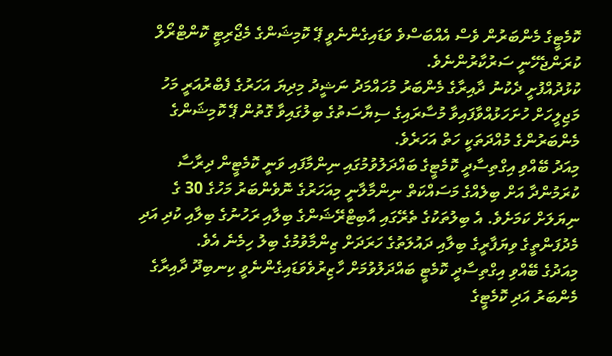ކޮމެޓީގެ މެންބަރުން ވެސް އެއްބަސްވެ ވަޑައިގެންނެވީ ޕޭ ކޮމިޝަންގެ މެޖޯރިޓީ ކޮންޓްރޯލް ކުރަންޖެހޭނީ ސަރުކާރުންނެވެ.
ކުޅުދުއްފުށީ ދެކުނު ދާއިރާގެ މެންބަރު މުހައްމަދު ނަޝީދު މިދިޔަ އަހަރުގެ ފެބްރުއަރީ މަހު މަޖިލީހަށް ހުށަހަޅުއްވާފައިވާ މުސާރައިގެ ސިޔާސަތުގެ ބިލުގައިވާ ގޮތުން ޕޭ ކޮމިޝަންގެ މެންބަރުންގެ މުއްދަތަކީ ހަތް އަހަރެވެ.
މިއަދު ބޭއްވި އިގްތިސާދީ ކޮމެޓީގެ ބައްދަލުވުމުގައި ނިންމާފައި ވަނީ ކޮމެޓީން ދިރާސާ ކުރަމުންދާ އަށް ބިލެއްގެ މަސައްކަތް ނިންމާލާނީ މިއަހަރުގެ ނޮވެންބަރު މަހުގެ 30 ގެ ނިޔަލަށް ކަމަށެވެ. އެ ބިލުތަކުގެ ތެރޭގައި އާބިޓްރޭޝަންގެ ބިލާއި ރަހުނުގެ ބިލާއި ކުދި އަދި މެދުފަންތީގެ ވިޔަފާރީގެ ބިލާއި ދައުލަތުގެ ހަރަދަށް ޒިންމާވުމުގެ ބިލު ހިމެނެ އެވެ.
މިއަދުގެ ބޭއްވި އިގްތިސާދީ ކޮމެޓީ ބައްދަލުވުމަށް ހާޒިރުވެވަޑައިގެންނެވީ ކިނބިދޫ ދާއިރާގެ މެންބަރު އަދި ކޮމެޓީގެ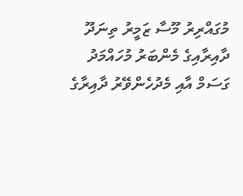މުގައްރިރު މޫސާ ޒަމީރު ތިނަދޫ ދާއިރާއިގެ މެންބަރު މުހައްމަދު ގަސަމް އާއި މެދުހެންވޭރު ދާއިރާގެ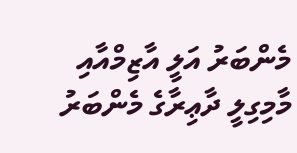މެންބަރު އަލީ އާޒިމްއާއި މާމިގިލީ ދާޢިރާގެ މެންބަރު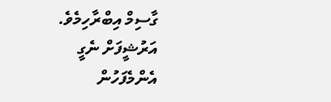ގާސިމް އިބްރާހިމެވެ.
އަރުޝީފަށް ނެގީ
އެންމެފަހުން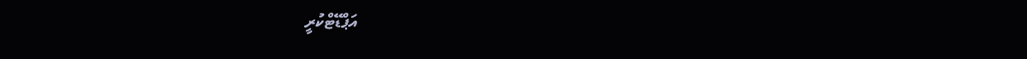އަޕްޑޭޓްކުރީ